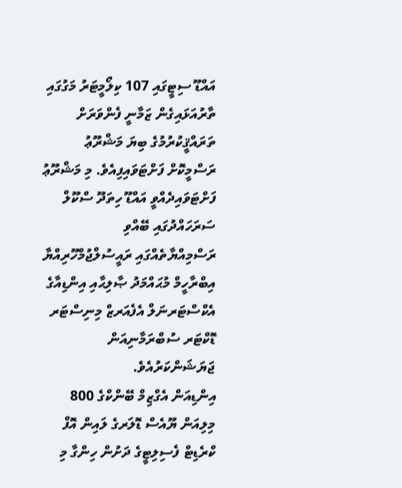އައްޑޫ ސިޓީގައި 107 ކިލޯމީޓަރު މަގުގައި ތާރުއަޅައިގެން ޒަމާނީ ފެންވަރަށް ތަރައްޤީކުރުމުގެ ބިޔަ މަޝްރޫޢު ރަސްމީކޮށް ފަށްޓަވައިފިއެވެ. މި މަޝްރޫޢު ފަށްޓަވައިދެއްވީ އައްޑޫ ހިތަދޫ ސްކޫލް ސަރަހައްދުގައި ބޭއްވި ރަސްމިއްޔާތެއްގައި ރައީސުލްޖުމްހޫރިއްޔާ އިބްރާހީމް މުޙައްމަދު ޞާލިޙާއި އިންޑިއާގެ އެކްސްޓަރނަލް އެފެއަރޒް މިނިސްޓަރ ޑޮކްޓަރ ސުބްރަމާނިއަން ޖަޔަޝަންކަރުއެވެ.
އިންޑިއަން އެގްޒިމް ބޭންކްގެ 800 މިލިއަން ޔޫއެސް ޑޮލަރގެ ލައިން އޮފް ކްރެޑިޓް ފެސިލިޓީގެ ދަށުން ހިންގާ މި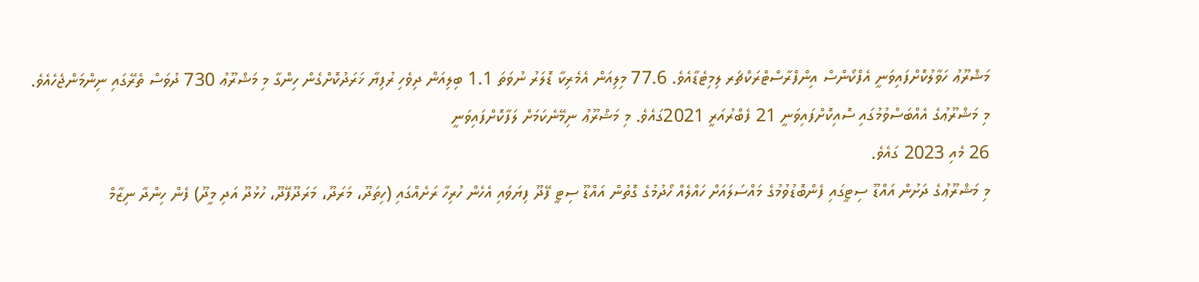މަޝްރޫޢު ހަވާލުކޮށްފައިވަނީ އެފްކޯންސް އިންފްރާސްޓްރަކްޗަރ ލިމިޓެޑާއެވެ. 77.6 މިލިއަން އެމެރިކާ ޑޮލަރު ނުވަތަ 1.1 ބިލިއަން ދިވެހި ރުފިޔާ ޚަރަދުކޮށްގެން ހިންގާ މި މަޝްރޫޢު 730 ދުވަސް ތެރޭގައި ނިންމަންޖެހެއެވެ.
މި މަޝްރޫޢުގެ އެއްބަސްވުމުގައި ސޮއިކޮށްފައިވަނީ 21 ފެބްރުއަރީ 2021ގައެވެ. މި މަޝްރޫޢު ނިމޭނެކަމަށް ލަފާކޮށްފައިވަނީ
26 މެއި 2023 ގައެވެ.
މި މަޝްރޫޢުގެ ދަށުން އައްޑޫ ސިޓީގައި ފެންބޮޑުވުމުގެ މައްސަލައަށް ހައްލެއް ހޯދުމުގެ ގޮތުން އައްޑޫ ސިޓީ ފޭދޫ ފިޔަވައި އެހެން ހުރިހާ ރަށެއްގައި (ހިތަދޫ، މަރަދޫ، މަރަދޫފޭދޫ، ހުޅުދޫ އަދި މީދޫ) ފެން ހިންދާ ނިޒާމް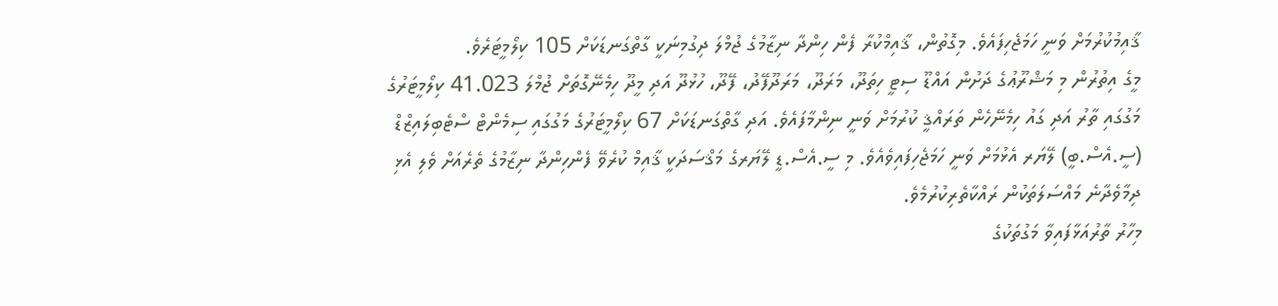ޤާއިމުކުރުމަށް ވަނީ ހަމަޖެހިފައެވެ. މިގޮތުން، ޤާއިމްކުރާ ފެން ހިންދާ ނިޒާމުގެ ޖުމްލަ ދިގުމިނަކީ ގާތްގަނޑަކަށް 105 ކިލޯމީޓަރެވެ.
މީގެ އިތުރުން މި މަޝްރޫޢުގެ ދަށުން އައްޑޫ ސިޓީ ހިތަދޫ، މަރަދޫ، މަރަދޫފޭދު، ފޭދޫ، ހުޅުދޫ އަދި މީދޫ ހިމެނޭގޮތަށް ޖުމްލަ 41.023 ކިލޯމީޓަރުގެ މަގުގައި ތާރު އަދި ގައު ހިމެނޭހެން ތަރައްޤީ ކުރުމަށް ވަނީ ނިންމާފައެވެ. އަދި ގާތްގަނޑަކަށް 67 ކިލޯމީޓަރުގެ މަގުގައި ސިމެންޓް ސްޓެބިލައިޒްޑް (ސީ.އެސް.ބީ) ލޭޔަރ އެޅުމަށް ވަނީ ހަމަޖެހިފައިވެއެވެ. މި ސީ.އެސް.ޑީ ލޭޔަރގެ މަޤްސަދަކީ ޤާއިމް ކުރެވޭ ފެންހިންދާ ނިޒާމުގެ ތެރެއަށް ވެލި އެޅި ދިމާވެދާނެ މައްސަލަތަކުން ރައްކާތެރިކުރުމެވެ.
މިހާރު ތާރުއަޅާފައިވާ މަގުތަކުގެ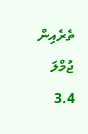ތެރެއިން ޖުމްލަ 3.4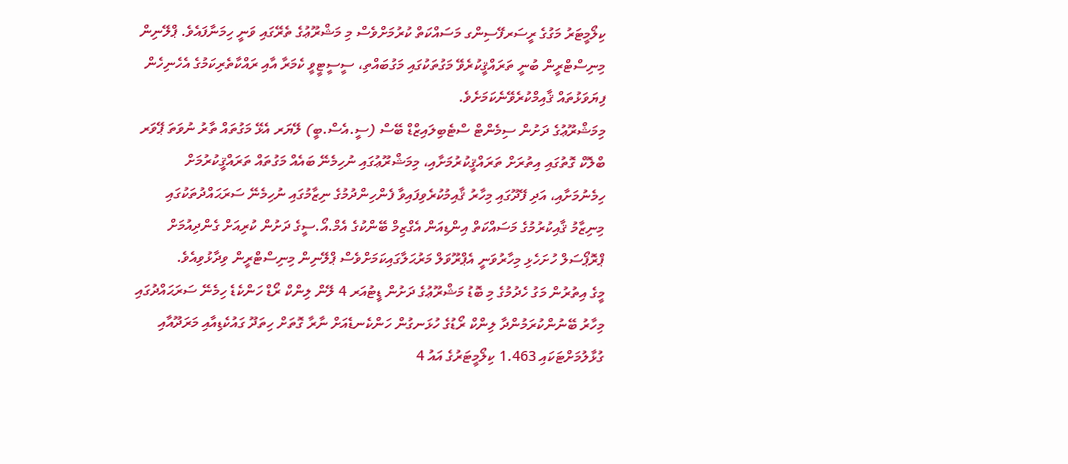ކިލޯމީޓަރު މަގުގެ ރީސަރފޭސިންގ މަސައްކަތް ކުރުމަށްވެސް މި މަޝްރޫޢުގެ ތެރޭގައި ވަނީ ހިމަނާފައެވެ. ޕްލޭނިން މިނިސްޓްރީން ބުނީ ތަރައްޤީކުރެވޭ މަގުތަކުގައި މަގުބައްތި، ސީސީޓީވީ ކެމަރާ އާއި ރައްކާތެރިކަމުގެ އެހެނިހެން ފިޔަވަޅުތައް ޤާއިމްކުރެވޭނެކަމަށެވެ.
މިމަޝްރޫޢުގެ ދަށުން ސިމެންޓް ސްޓެބިލައިޒްޑް ބޭސް (ސީ.އެސް.ބީ) ލޭޔަރ އެޅޭ މަގުތައް ތާރު ނުވަތަ ޕޭވަރ ބްލޮކް ގޮތުގައި އިތުރަށް ތަރައްޤީކުރުމަށާއި، މިމަޝްރޫޢުގައި ނުހިމެނޭ ބައެއް މަގުތައް ތަރައްޤީކުރުމަށް ހިމެނުމަށާއި، އަދި ފޭދޫގައި މިހާރު ޤާއިމުކުރެވިފައިވާ ފެންހިންދުމުގެ ނިޒާމުގައި ނުހިމެނޭ ސަރަޙައްދުތަކުގައި މިނިޒާމު ޤާއިކުރުމުގެ މަސައްކަތް އިންޑިއަން އެގްޒިމް ބޭންކުގެ އެމް.އޯ.ސީގެ ދަށުން ކުރިއަށް ގެންދިއުމަށް ޕްރޮޕޯސަލް ހުށަހެޅި މިހާރުވަނީ އެޕްރޫވަލް މަރުޙަލާގައިކަމަށްވެސް ޕްލޭނިން މިނިސްޓްރީން ވިދާޅުވިއެވެ.
މީގެ އިތުރުން މަގު ހެދުމުގެ މި ބޮޑު މަޝްރޫޢުގެ ދަށުން ޑީޓުއަރ 4 ލޭން ލިންކް ރޯޑް ހަންކެޑެ ހިމެނޭ ސަރަޙައްދުގައި މިހާރު ބޭނުންކުރަމުންދާ ލިންކް ރޯޑުގެ ހުޅަނގުން ހަންކެނޑެއަށް ނާރާ ގޮތަށް ހިތަދޫ ގައުކެޑިއާއި މަރަދޫއާއި ގުޅާލުމަށްޓަކައި 1.463 ކިލޯމީޓަރުގެ އައު 4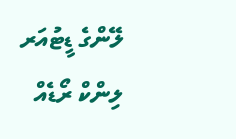ލޭންގެ ޑީޓުއަރ ލިންކް ރޯޑެއް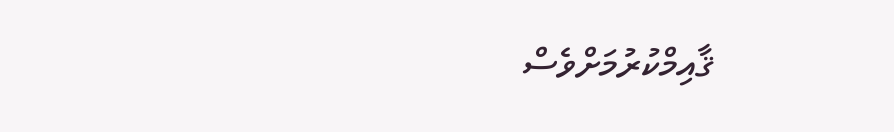ޤާއިމްކުރުމަށްވެސް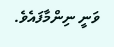ވަނީ ނިންމާފައެވެ.